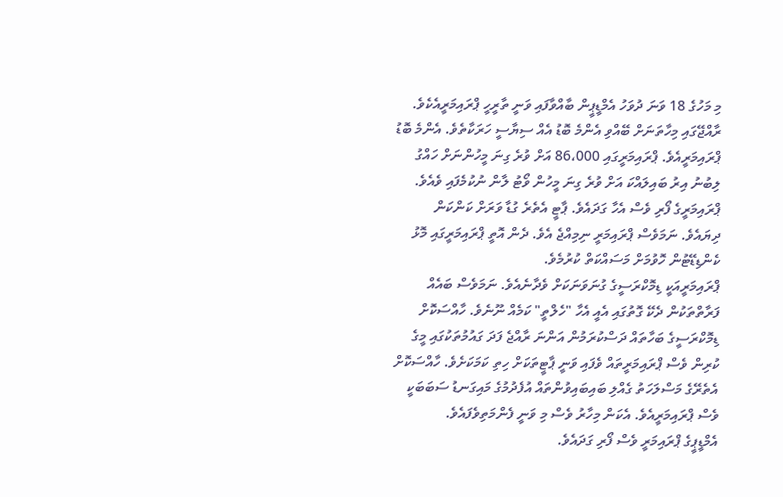މި މަހުގެ 18 ވަނަ ދުވަހު އެމްޑީޕީން ބާއްވާފައި ވަނީ ތާރީހީ ޕްރައިމަރީއެކެވެ. ރާއްޖޭގައި މިހާތަނަށް ބޭއްވި އެންމެ ބޮޑު އެއް ސިޔާސީ ހަރަކާތެވެ. އެންމެ ބޮޑު ޕްރައިމަރީއެވެ. ޕްރައިމަރީގައި 86،000 އަށް ވުރެ ގިނަ މީހުންނަށް ހައްގު ލިބުނު އިރު ބައިލައްކަ އަށް ވުރެ ގިނަ މީހުން ވޯޓު ލާން ނުކުމެފައި ވެއެވެ. ޕްރައިމަރީގެ ފޯރި ވެސް އެހާ ގަދައެވެ. ޕާޓީ އެތެރެ ގުޑާ ވަރަށް ކަންކަން ދިޔައެވެ. ނަމަވެސް ޕްރައިމަރީ ނިމިއްޖެ އެވެ. ދެން އޮތީ ޕްރައިމަރީގައި މޮޅު ކެންޑިޑޭޓުން ހޮވުމަށް މަސައްކަތް ކުރުމެވެ.
ޕްރައިމަރީއަކީ ޑިމޮކްރަސީގެ ގުނަވަނަކަށް ވެދާނެއެވެ. ނަމަވެސް ބައެއް ފަރާތްތަކުން ދެކޭ ގޮތުގައި އެއީ އެހާ "ހެލްތީ" ކަމެއް ނޫނެވެ. ހާއްސަކޮށް ޑިމޮކްރަސީގެ ބަހާތައް ދަސްކުރަމުން އަންނަ ރާއްޖެ ފަދަ ގައުމުތަކުގައި މީގެ ކުރިން ވެސް ޕްރައިމަރީތައް ވެފައި ވަނީ ޕާޓީތަކަށް ހިތި ކަމަކަށެވެ. ހާއްސަކޮށް އެތެރޭގެ މަސްލަހަތު ގެއްލި ބައިބައިވުންތައް އުފެދުމުގެ މައިގަނޑު ސަބަބަކީ ވެސް ޕްރައިމަރީއެވެ. އެކަން މިހާރު ވެސް މި ވަނީ ފެންމަތިވެފައެވެ.
އެމްޑީޕީގެ ޕްރައިމަރީ ވެސް ފޯރި ގަދައެވެ.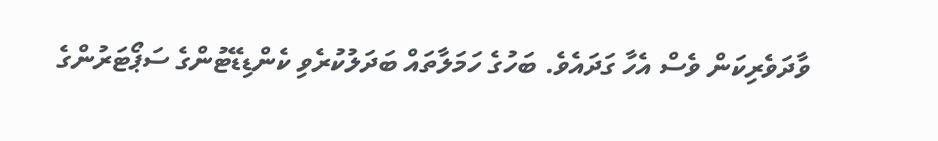ވާދަވެރިކަން ވެސް އެހާ ގަދައެވެ. ބަހުގެ ހަމަލާތައް ބަދަލުކުރެވި ކެންޑިޑޭޓުންގެ ސަޕޯޓަރުންގެ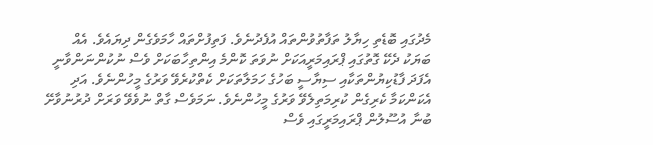މެދުގައި ބޮޑެތި ހިޔާލު ތަފާތުވުންތައް އުފެދުނެވެ. ފަތިފުށްތައް ހާމަވެގެން ދިޔައެވެ. އެއް ބަޔަކު ދެކޭ ގޮތުގައި ޕްރައިމަރީއަކަށް ނުވަތަ ކޮންމެ އިންތިހާބަކަށް ވެސް ނުކުންނަންވާނީ އެފަދަ ފާޑުކިޔުންތަކާއި ސިޔާސީ ބަހުގެ ހަމަލާތަކަށް ކެތްކުރެވޭ ވަރުގެ މީހުންނެވެ. އަދި އެކަންކަމާ ކެރިގެން ކުރިމަތިލެވޭ ވަރުގެ މީހުންނެވެ. ނަމަވެސް ގާތް ނުވެވޭ ވަރަށް ދުރުނުވާށޭ ބުނާ އުސޫލުން ޕްރައިމަރީގައި ވެސް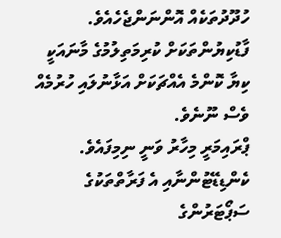ހުދޫދުތަކެއް އޮންނަންޖެހެއެވެ. ފާޑުކިޔުންތަކަށް ކުރިމަތިލުމުގެ މާނައަކީ ކިޔާ ކޮންމެ އެއްޗަކަށް އަޅާނުލައި ހުރުމެއް ވެސް ނޫނެވެ.
ޕްރައިމަރީ މިހާރު ވަނީ ނިމިފައެވެ. ކެންޑިޑޭޓުންނާއި އެ ފަރާތްތަކުގެ ސަޕޯޓަރުންގެ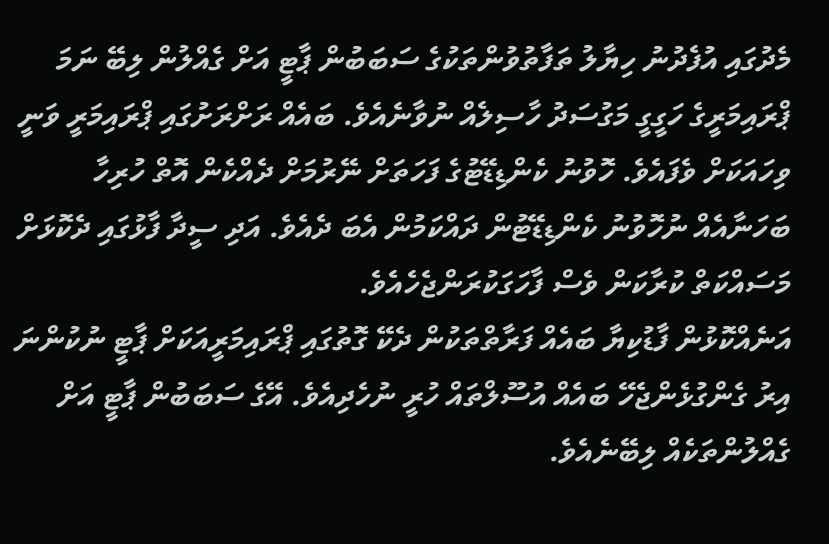މެދުގައި އުފެދުނު ހިޔާލު ތަފާތުވުންތަކުގެ ސަބަބުން ޕާޓީ އަށް ގެއްލުން ލިބޭ ނަމަ ޕްރައިމަރީގެ ހަގީގީ މަގުސަދު ހާސިލެއް ނުވާނެއެވެ. ބައެއް ރަށްރަށުގައި ޕްރައިމަރީ ވަނީ ވިހައަކަށް ވެފައެވެ. ހޮވުނު ކެންޑިޑޭޓުގެ ފަހަތަށް ނޭރުމަށް ދެއްކެން އޮތް ހުރިހާ ބަހަނާއެއް ނުހޮވުނު ކެންޑިޑޭޓުން ދައްކަމުން އެބަ ދެއެވެ. އަދި ސީދާ ފާޅުގައި ދެކޮޅަށް މަސައްކަތް ކުރާކަން ވެސް ފާހަގަކުރަންޖެހެއެވެ.
އަނެއްކޮޅުން ފާޑުކިޔާ ބައެއް ފަރާތްތަކުން ދެކޭ ގޮތުގައި ޕްރައިމަރީއަކަށް ޕާޓީ ނުކުންނަ އިރު ގެންގުޅެންޖެހޭ ބައެއް އުސޫލްތައް ހުރީ ނުހެދިއެވެ. އޭގެ ސަބަބުން ޕާޓީ އަށް ގެއްލުންތަކެއް ލިބޭނެއެވެ.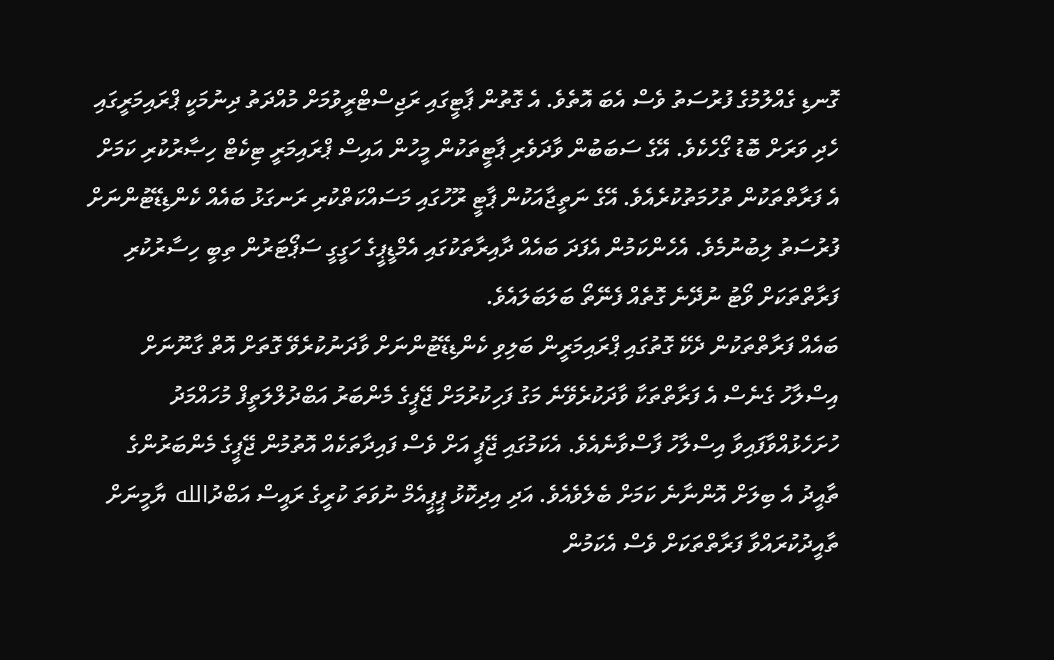ގޮނޑި ގެއްލުމުގެ ފުރުސަތު ވެސް އެބަ އޮތެވެ. އެ ގޮތުން ޕާޓީގައި ރަޖިސްޓްރީވުމަށް މުއްދަތު ދިނުމަކީ ޕްރައިމަރީގައި ހެދި ވަރަށް ބޮޑު ގޯހެކެވެ. އޭގެ ސަބަބުން ވާދަވެރި ޕާޓީތަކުން މީހުން އައިސް ޕްރައިމަރީ ޓިކެޓް ހިޞާރުކުރި ކަމަށް އެ ފަރާތްތަކުން ތުހުމަތުކުރެއެވެ. އޭގެ ނަތީޖާއަކުން ޕާޓީ ރޫހުގައި މަސައްކަތްކުރި ރަނގަޅު ބައެއް ކެންޑިޑޭޓުންނަށް ފުރުސަތު ލިބުނުމެވެ. އެހެންކަމުން އެފަދަ ބައެއް ދާއިރާތަކުގައި އެމްޑީޕީގެ ހަގީގީ ސަޕޯޓަރުން ތިބީ ހިސާރުކުރި ފަރާތްތަކަށް ވޯޓު ނުދޭނެ ގޮތެއް ފެނޭތޯ ބަލަބަލައެވެ.
ބައެއް ފަރާތްތަކުން ދެކޭ ގޮތުގައި ޕްރައިމަރީން ބަލިވި ކެންޑިޑޭޓުންނަށް ވާދަނުކުރެވޭ ގޮތަށް އޮތް ގާނޫނަށް އިސްލާހު ގެނެސް އެ ފަރާތްތަކާ ވާދަކުރެވޭނެ މަގު ފަހިކުރުމަށް ޖޭޕީގެ މެންބަރު އަބްދުލްލަތީފް މުހައްމަދު ހުށަހެޅުއްވާފައިވާ އިސްލާހު ފާސްވާނެއެވެ. އެކަމުގައި ޖޭޕީ އަށް ވެސް ފައިދާތަކެއް އޮތުމުން ޖޭޕީގެ މެންބަރުންގެ ތާއީދު އެ ބިލަށް އޮންނާނެ ކަމަށް ބެލެވެއެވެ. އަދި އިދިކޮޅު ޕީޕީއެމް ނުވަތަ ކުރީގެ ރައީސް އަބްދުالله ޔާމީނަށް ތާއީދުކުރައްވާ ފަރާތްތަކަށް ވެސް އެކަމުން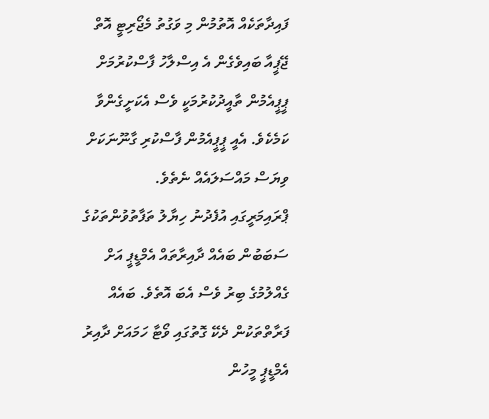ފައިދާތަކެއް އޮތުމުން މި ވަގުތު މެޖޯރިޓީ އޮތް ޖޭޕީއާ ބައިވެގެން އެ އިސްލާހު ފާސްކުރުމަށް ޕީޕީއެމުން ތާއީދުކުރުމަކީ ވެސް އެކަށީގެންވާ ކަމެކެވެ. އެއީ ޕީޕީއެމުން ފާސްކުރި ގާނޫނަކަށް ވިޔަސް މައްސަލައެއް ނެތެވެ.
ޕްރައިމަރީގައި އުފެދުނު ހިޔާލު ތަފާތުވުންތަކުގެ ސަބަބުން ބައެއް ދާއިރާތައް އެމްޑީޕީ އަށް ގެއްލުމުގެ ބިރު ވެސް އެބަ އޮތެވެ. ބައެއް ފަރާތްތަކުން ދެކޭ ގޮތުގައި ވޯޓާ ހަމައަށް ދާއިރު އެމްޑީޕީ މީހުން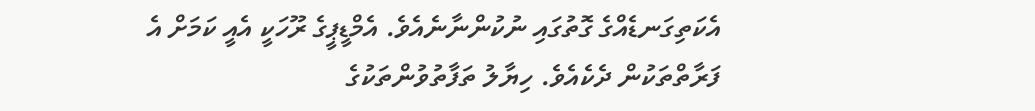އެކަތިގަނޑެއްގެ ގޮތުގައި ނުކުންނާނެއެވެ. އެމްޑީޕީގެ ރޫހަކީ އެއީ ކަމަށް އެ ފަރާތްތަކުން ދެކެއެވެ. ހިޔާލު ތަފާތުވުންތަކުގެ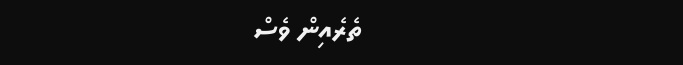ތެރެއިން ވެސް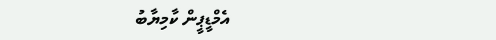އެމްޑީޕީން ކާމިޔާބު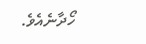ހޯދާނެއެވެ.